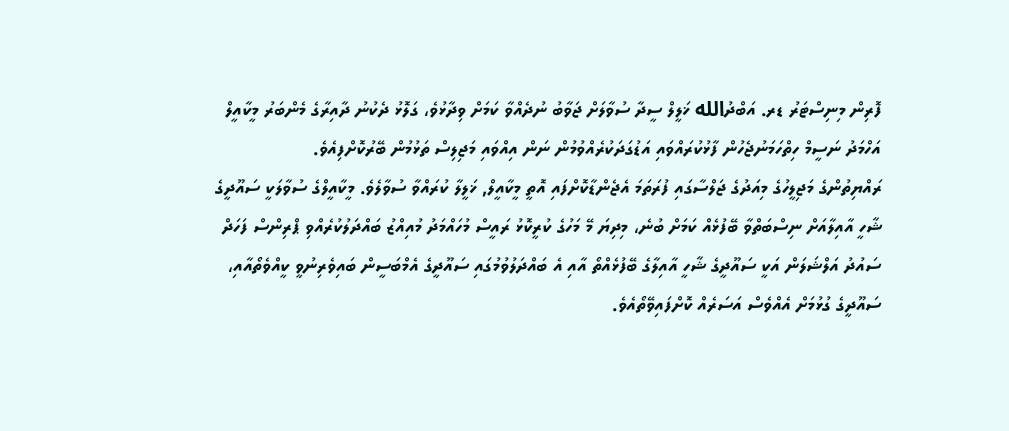ފޮރިން މިނިސްޓަރު ޑރ. އަބްދުالله ޚަލީލް ސީދާ ސުވާލަށް ޖަވާބު ނުދެއްވާ ކަމަށް ވިދާޅުވެ، ގަލޮޅު ދެކުނު ދާއިރާގެ މެންބަރު މީކާއީލް އަހްމަދު ނަސީމް ހިތްހަމަނުޖެހުން ފާޅުކުރައްވައި އަޑުގަދަކުރެއްވުމުން ނަން އިއްވައި މަޖިލިސް ތަޅުމުން ބޭރުކޮށްފިއެވެ.
ރައްޔިތުންގެ މަޖިލީހުގެ މިއަދުގެ ޖަލްސާގައި ފުރަތަމަ އެޖެންޑާކޮށްފައި އޮތީ މީކާއީލް, ޚަލީލާ ކުރައްވާ ސުވާލެވެ. މީކާއީލްގެ ސުވާލަކީ ސައޫދީގެ ޝާހީ އާއިލާއަށް ނިސްބަތްވާ ބޭފުޅެއް ކަމަށް ބުނެ، މިދިޔަ މޭ މަހުގެ ކުރީކޮޅު ރައީސް މުހައްމަދު މުއިއްޒު ބައްދަލުކުރެއްވި ޕްރިންސް ފަހަދް ސައުދު އަލްޝަލަން އަކީ ސައޫދީގެ ޝާހީ އާއިލާގެ ބޭފުޅެއްތޯ އާއި އެ ބައްދަލުވުމުގައި ސައޫދީގެ އެމްބަސީން ބައިވެރިނުވީ ކީއްވެތޯއާއި، ސައޫދީގެ ގުޅުމަށް އެއްވެސް އަސަރެއް ކޮށްފައިވޭތޯއެވެ.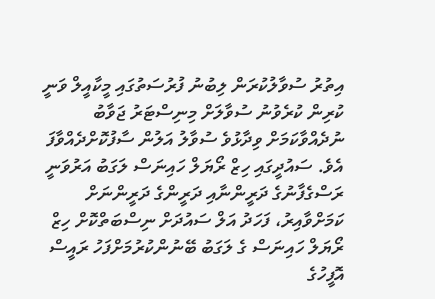އިތުރު ސުވާލުކުރަން ލިބުނު ފުރުސަތުގައި މީކާއީލް ވަނީ ކުރިން ކުރެވުނު ސުވާލަށް މިނިސްޓަރު ޖަވާބު ނުދެއްވާކަމަށް ވިދާޅުވެ ސުވާލު އަލުން ސާފުކޮށްދެއްވާފަ އެވެ. ސައުދީގައި ހިޒް ރޯޔަލް ހައިނަސް ލަގަބު އަރުވަނީ ރަސްގެފާނުގެ ދަރީންނާއި ދަރީންގެ ދަރީންނަށް ކަމަށްވާއިރު، ފަހަދު އަލް ސައުދަށް ނިސްބަތްކޮށް ހިޒް ރޯޔަލް ހައިނަސް ގެ ލަގަބު ބޭނުންކުރުމަށްފަހު ރައީސް އޮފީހުގެ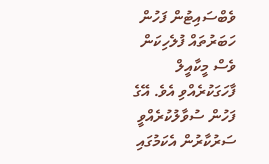ވެބްސައިޓުން ފަހުން ހަބަރުތައް ފުލެހިކަން ވެސް މީކާއީލް ފާހަގަކުރެއްވި އެވެ. އޭގެ ފަހުން ސުވާލުކުރެއްވީ ސަރުކާރުން އެކަމުގައި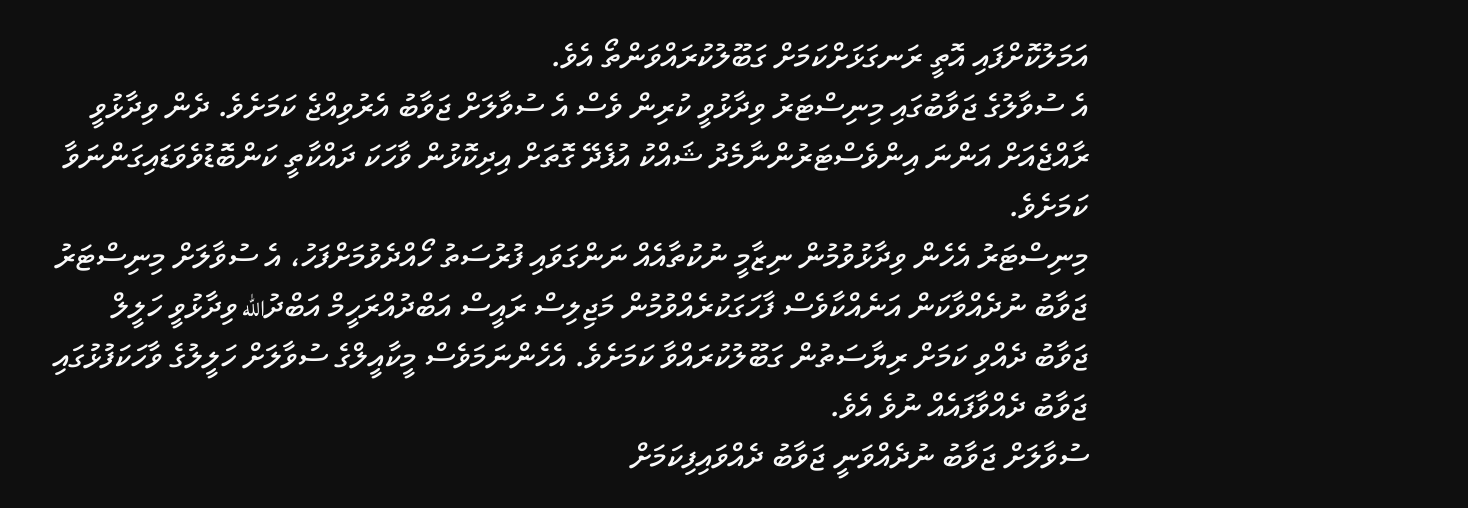އަމަލުކޮށްފައި އޮތީ ރަނގަޅަށްކަމަށް ގަބޫލުކުރައްވަންތޯ އެވެ.
އެ ސުވާލުގެ ޖަވާބުގައި މިނިސްޓަރު ވިދާޅުވީ ކުރިން ވެސް އެ ސުވާލަށް ޖަވާބު އެރުވިއްޖެ ކަމަށެވެ. ދެން ވިދާޅުވީ ރާއްޖެއަށް އަންނަ އިންވެސްޓަރުންނާމެދު ޝައްކު އުފެދޭ ގޮތަށް އިދިކޮޅުން ވާހަކަ ދައްކާތީ ކަންބޮޑުވެވަޑައިގަންނަވާ ކަމަށެވެ.
މިނިސްޓަރު އެހެން ވިދާޅުވުމުން ނިޒާމީ ނުކުތާއެއް ނަންގަވައި ފުރުސަތު ހޯއްދެވުމަށްފަހު، އެ ސުވާލަށް މިނިސްޓަރު ޖަވާބު ނުދެއްވާކަން އަނެއްކާވެސް ފާހަގަކުރެއްވުމުން މަޖިލިސް ރައީސް އަބްދުއްރަހީމް އަބްދުالله ވިދާޅުވީ ހަލީލް ޖަވާބު ދެއްވި ކަމަށް ރިޔާސަތުން ގަބޫލުކުރައްވާ ކަމަށެވެ. އެހެންނަމަވެސް މީކާއީލްގެ ސުވާލަށް ހަލީލުގެ ވާހަކަފުޅުގައި ޖަވާބު ދެއްވާފައެއް ނުވެ އެވެ.
ސުވާލަށް ޖަވާބު ނުދެއްވަނީ ޖަވާބު ދެއްވައިފިކަމަށް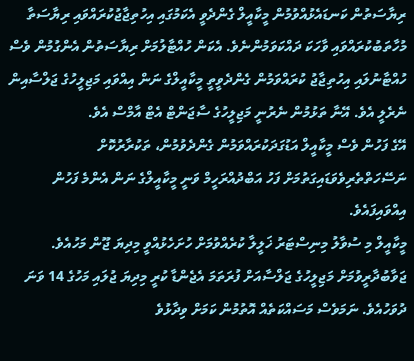ރިޔާސަތުން ކަނޑައެޅުއްވުމުން މީކާއީލް ގެންދެވީ އެކަމުގައި އިހުތިޖާޖުކުރައްވައި ރިޔާސަތާ މުހާތަބުކުރައްވައި ވާހަކަ ދައްކަވަމުންނެވެ. އެކަން ހުއްޓާލުމަށް ރިޔާސަތުން އެންގުމުން ވެސް ހުއްޓާނުލައި އިހުތިޖާޖު ކުރައްވަމުން ގެންދެވީތީ މީކާއީލްގެ ނަން އިއްވައި މަޖިލީހުގެ ޖަލްސާއިން ނެރެލީ އެވެ. އޭނާ ތަޅުމުން ނެރުނީ މަޖިލީހުގެ ސާޖަންޓް އެޓް އާމްސް އެވެ.
އޭގެ ފަހުން ވެސް މީކާއީލް އަޑުގަދަކުރައްވަމުން ގެންދެވުމުން، ތަކުރާރުކޮށް ނަސޭހަތްތެރިވެވަޑައިގަތުމަށް ފަހު އަބްދުއްރަހީމް ވަނީ މީކާއީލްގެ ނަން އެންމެ ފަހުން އިއްވައިފައެވެ.
މީކާއީލް މި ސުވާލު މިނިސްޓަރު ޚަލީލާ ކުރެއްވުމަށް ހުށަހެޅުއްވީ މިދިޔަ ޖޫން މަހުއެވެ. ޖަވާބުދާރީވުމަށް މަޖިލީހުގެ ޖަލްސާއަށް ފުރަތަމަ އެޖެންޑާ ކުރީ މިދިޔަ ޖުލައި މަހުގެ 14 ވަނަ ދުވަހުއެވެ. ނަމަވެސް މަސައްކަތެއް އޮތުމުން ކަމަށް ވިދާޅުވެ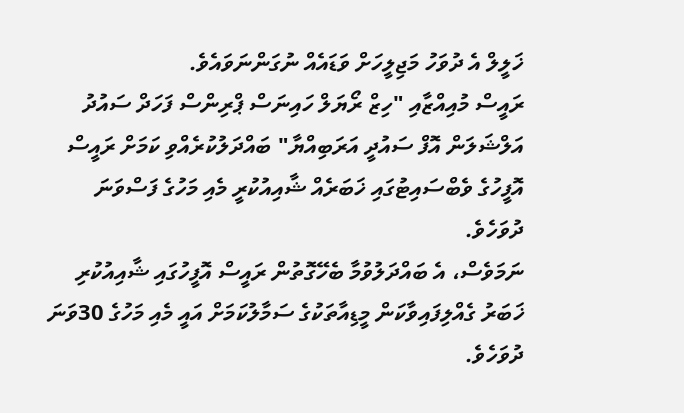ޚަލީލް އެ ދުވަހު މަޖިލީހަށް ވަޑައެއް ނުގަންނަވައެވެ.
ރައީސް މުއިއްޒާއި "ހިޒް ރޯޔަލް ހައިނަސް ޕްރިންސް ފަހަދް ސައުދު އަލްޝަލަން އޮފް ސައުދީ އަރަބިއްޔާ" ބައްދަލުކުރެއްވި ކަމަށް ރައީސް އޮފީހުގެ ވެބްސައިޓުގައި ޚަބަރެއް ޝާއިއުކުރީ މެއި މަހުގެ ފަސްވަނަ ދުވަހެވެ.
ނަމަވެސް، އެ ބައްދަލުވުމާ ބެހޭގޮތުން ރައީސް އޮފީހުގައި ޝާއިއުކުރި ޚަބަރު ގެއްލިފައިވާކަން މީޑިއާތަކުގެ ސަމާލުކަމަށް އައީ މެއި މަހުގެ 30ވަނަ ދުވަހެވެ.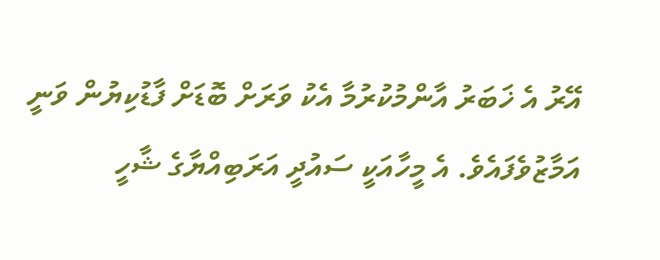އޭރު އެ ޚަބަރު އާންމުކުރުމާ އެކު ވަރަށް ބޮޑަށް ފާޑުކިޔުން ވަނީ އަމާޒުވެފައެވެ. އެ މީހާއަކީ ސައުދީ އަރަބިއްޔާގެ ޝާހީ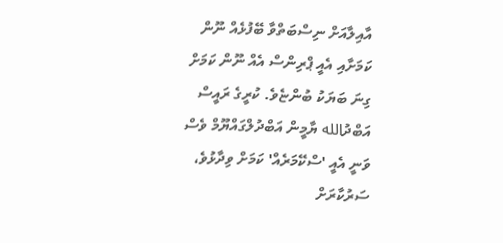އާއިލާއަށް ނިސްބަތްވާ ބޭފުޅެއް ނޫން ކަމަށާއި އެއީ ޕްރިންސް އެއް ނޫން ކަމަށް ގިނަ ބަޔަކު ބުންޏެވެ. ކުރީގެ ރައީސް އަބްދުالله ޔާމީން އަބްދުލްގައްޔޫމް ވެސް ވަނީ އެއީ 'ސްކޭމަރެއް' ކަމަށް ވިދާޅުވެ، ސަރުކާރަށް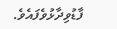ފާޑުވިދާޅުވެފައެވެ.